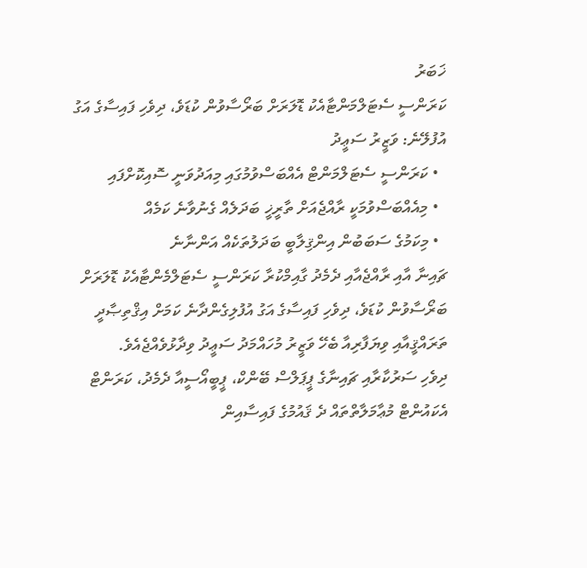ޚަބަރު
ކަރަންސީ ސެޓަލްމަންޓާއެކު ޑޮލަރަށް ބަރޯސާވުން ކުޑަވެ، ދިވެހި ފައިސާގެ އަގު އުފުލޭނެ: ވަޒީރު ސަޢީދު
  • ކަރަންސީ ސެޓަލްމަންޓް އެއްބަސްވުމުގައި މިއަދުވަނީ ސޮއިކޮށްފައި
  • މިއެއްބަސްވުމަކީ ރާއްޖެއަށް ތާރީޚީ ބަދަލެއް ގެނުވާނެ ކަމެއް
  • މިކަމުގެ ސަބަބުން އިންޤިލާބީ ބަދަލުތަކެއް އަންނާނެ
ޗައިނާ އާއި ރާއްޖެއާއި ދެމެދު ގާއިމްކުރާ ކަރަންސީ ސެޓަލްމެންޓާއެކު ޑޮލަރަށް ބަރޯސާވުން ކުޑަވެ، ދިވެހި ފައިސާގެ އަގު އުފުލިގެންދާނެ ކަމަށް އިޤްތިޞާދީ ތަރައްޤީއާއި ވިޔަފާރިއާ ބެހޭ ވަޒީރު މުހައްމަދު ސަޢީދު ވިދާޅުވެއްޖެއެވެ.
ދިވެހި ސަރުކާރާއި ޗައިނާގެ ޕީޕަލްސް ބޭންކް، ޕީބީއޯސީއާ ދެމެދު، ކަރަންޓް އެކައުންޓް މުޢާމަލާތްތައް ދެ ޤައުމުގެ ފައިސާއިން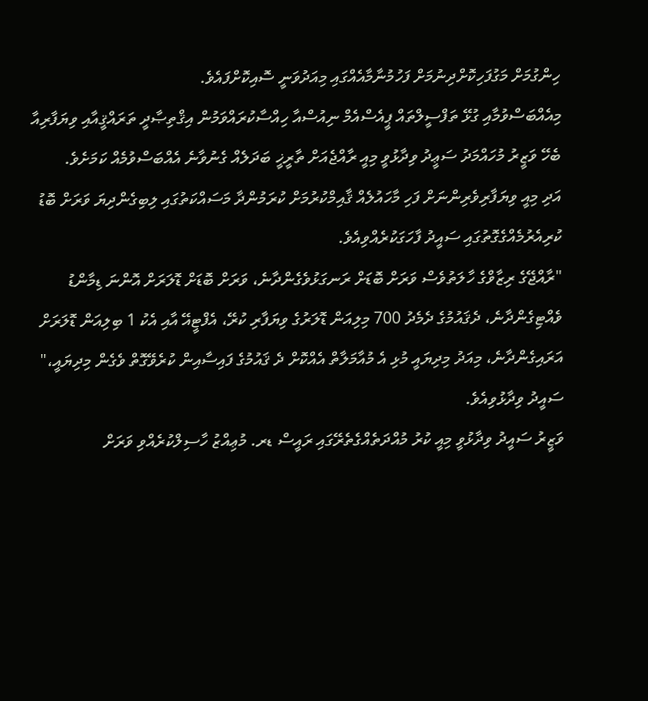ހިންގުމަށް މަގުފަހިކޮށްދިނުމަށް ފަހުމުނާމާއެއްގައި މިއަދުވަނީ ސޮއިކޮށްފައެވެ.
މިއެއްބަސްވުމާއި ގުޅޭ ތަފްސީލްތައް ޕީއެސްއެމް ނިއުސްއާ ހިއްސާކުރައްވަމުން އިޤްތިޞާދީ ތަރައްޤީއާއި ވިޔަފާރިއާ ބެހޭ ވަޒީރު މުހައްމަދު ސަޢީދު ވިދާޅުވީ މިއީ ރާއްޖެއަށް ތާރީޚީ ބަދަލެއް ގެނުވާނެ އެއްބަސްވުމެއް ކަމަށެވެ.
އަދި މިއީ ވިޔަފާރިވެރިންނަށް ފަހި މާހައުލެއް ޤާއިމްކުރުމަށް ކުރަމުންދާ މަސައްކަތުގައި ލިބިގެންދިޔަ ވަރަށް ބޮޑު ކުރިއެރުމެއްގެގޮތުގައި ސައީދު ފާހަގަކުރެއްވިއެވެ.
"ރާއްޖޭގެ ރިޒާވްގެ ހާލަތުވެސް ވަރަށް ބޮޑަށް ރަނގަޅުވެގެންދާނެ، ވަރަށް ބޮޑަށް ޑޮލަރަށް އޮންނަ ޑިމާންޑު ވެއްޓިގެންދާނެ، ދެޤައުމުގެ ދެމެދު 700 މިލިއަން ޑޮލަރުގެ ވިޔަފާރި ކުރޭ، އެފްޓީއޭ އާއި އެކު 1 ބިލިއަން ޑޮލަރަށް އަރައިގެންދާނެ، މިއަދު މިދިޔައީ މުޅި އެ މުއާމަލާތް އެއްކޮށް ދެ ޤައުމުގެ ފައިސާއިން ކުރެވޭގޮތް ވެގެން މިދިޔައީ،" ސައީދު ވިދާޅުވިއެވެ.
ވަޒީރު ސައީދު ވިދާޅުވީ މިއީ ކުރު މުއްދަތެއްގެތެރޭގައި ރައީސް ޑރ. މުޢިއްޒު ހާސިލްކުރެއްވި ވަރަށް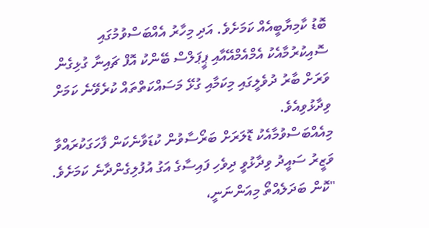ބޮޑު ކާމިޔާބީއެއް ކަމަށެވެ. އަދި މިހާރު އެއްބަސްވުމުގައި ސޮއިކުރުމާއެކު އެމްއެމްއޭއާއި ޕީޕަލްސް ބޭންކު އޮފް ޗައިނާ ގުޅިގެން ވަރަށް ބާރު ދުވެލީގައި މިކަމާއި ގުޅޭ މަސައްކަތްތައް ކުރެވޭނެ ކަމަށް ވިދާޅުވިއެވެ.
މިއެއްބަސްވުމާއެކު ޑޮލަރަށް ބަރޯސާވުން ކުޑަވާނެކަން ފާހަގަކުރައްވާ ވަޒީރު ސައީދު ވިދާޅުވީ ދިވެހި ފައިސާގެ އަގު އުފުލިގެންދާނެ ކަމަށެވެ.
"ކޮން ބަދަލެއްތޯ މިއަންނަނީ،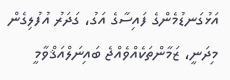އަޅުގަނޑުމެންގެ ފައިސާގެ އަގު، ގަދަރު އުފުލިގެން މިދަނީ، ޒަމާންތަކެއްވެއްޖެ ބައިނަލްއަޤްވާމީ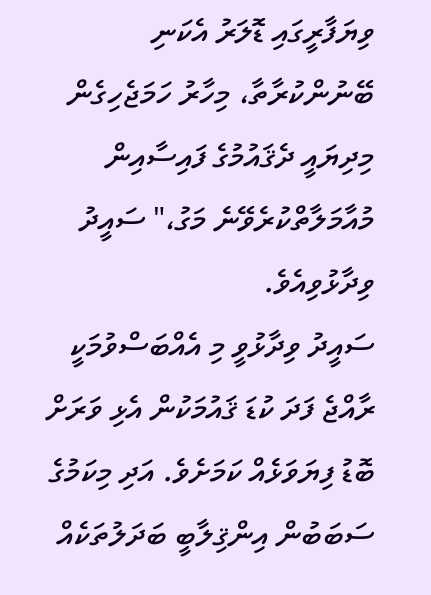ވިޔަފާރީގައި ޑޮލަރު އެކަނި ބޭނުންކުރާތާ، މިހާރު ހަމަޖެހިގެން މިދިޔައީ ދެޤައުމުގެ ފައިސާއިން މުއާމަލާތްކުރެވޭނެ މަގު،" ސައީދު ވިދާޅުވިއެވެ.
ސައީދު ވިދާޅުވީ މި އެއްބަސްވުމަކީ ރާއްޖެ ފަދަ ކުޑަ ޤައުމަކުން އެޅި ވަރަށް ބޮޑު ފިޔަވަޅެއް ކަމަށެވެ. އަދި މިކަމުގެ ސަބަބުން އިންޤިލާބީ ބަދަލުތަކެއް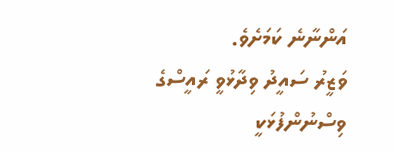އަންނާނެ ކަމަށެވެ.
ވަޒީރު ސައީދު ވިދާޅުވީ ރައީސްގެ ވިސްނުންފުޅަކީ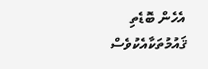އެހެން ބޮޑެތި ޤައުމުތަކާއެކުވެސް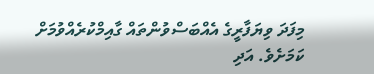މިފަދަ ވިޔަފާރީގެ އެއްބަސްވުންތައް ގާއިމްކުރެއްވުމަށް ކަމަށެވެ. އަދި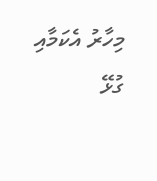މިހާރު އެކަމާއި ގުޅޭ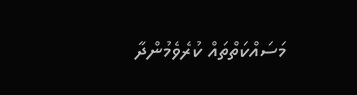މަސައްކަތްތައް ކުރެވެމުންދާ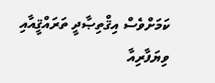ކަމަށްވެސް އިޤްތިޞާދީ ތަރައްޤީއާއި ވިޔަފާރިއާ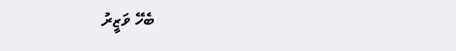ބެހޭ ވަޒީރު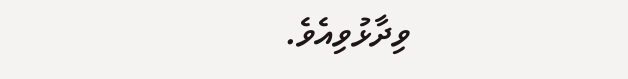ވިދާޅުވިއެވެ.